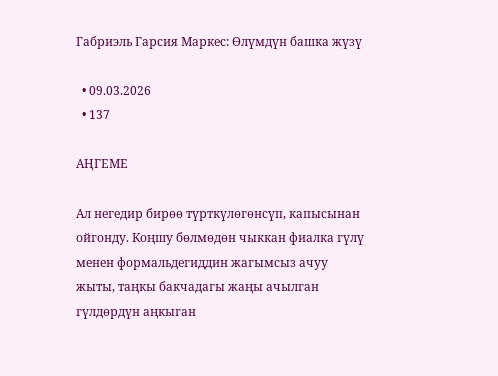Габриэль Гарсия Маркес: Өлүмдүн башка жүзү

  • 09.03.2026
  • 137

АҢГЕМЕ

Ал негедир бирөө түрткүлөгөнсүп, капысынан ойгонду. Коңшу бөлмөдөн чыккан фиалка гүлү менен формальдегиддин жагымсыз ачуу жыты, таңкы бакчадагы жаңы ачылган гүлдөрдүн аңкыган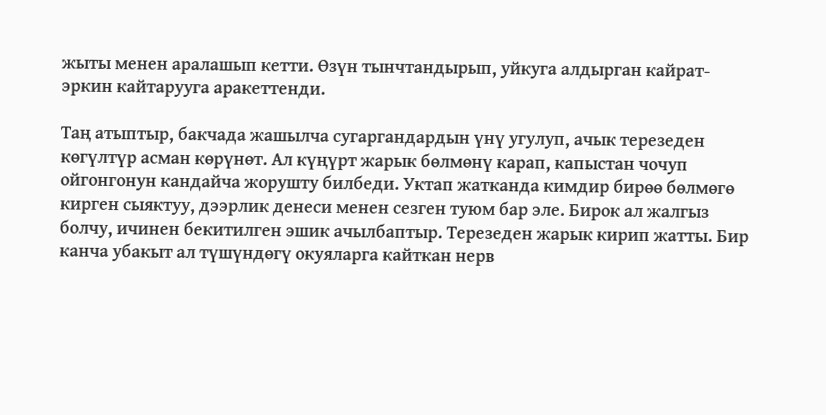жыты менен аралашып кетти. Өзүн тынчтандырып, уйкуга алдырган кайрат-эркин кайтарууга аракеттенди.

Таң атыптыр, бакчада жашылча сугаргандардын үнү угулуп, ачык терезеден көгүлтүр асман көрүнөт. Ал күңүрт жарык бөлмөнү карап, капыстан чочуп ойгонгонун кандайча жорушту билбеди. Уктап жатканда кимдир бирөө бөлмөгө кирген сыяктуу, дээрлик денеси менен сезген туюм бар эле. Бирок ал жалгыз болчу, ичинен бекитилген эшик ачылбаптыр. Терезеден жарык кирип жатты. Бир канча убакыт ал түшүндөгү окуяларга кайткан нерв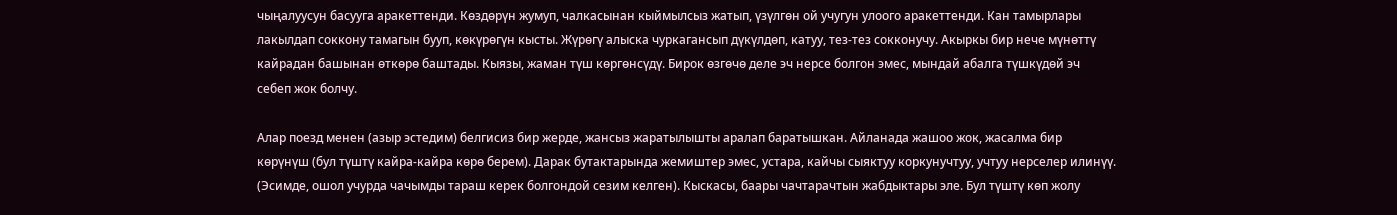чыңалуусун басууга аракеттенди. Көздөрүн жумуп, чалкасынан кыймылсыз жатып, үзүлгөн ой учугун улоого аракеттенди. Кан тамырлары лакылдап соккону тамагын бууп, көкүрөгүн кысты. Жүрөгү алыска чуркагансып дүкүлдөп, катуу, тез-тез сокконучу. Акыркы бир нече мүнөттү кайрадан башынан өткөрө баштады. Кыязы, жаман түш көргөнсүдү. Бирок өзгөчө деле эч нерсе болгон эмес, мындай абалга түшкүдөй эч себеп жок болчу.

Алар поезд менен (азыр эстедим) белгисиз бир жерде, жансыз жаратылышты аралап баратышкан. Айланада жашоо жок, жасалма бир көрүнүш (бул түштү кайра-кайра көрө берем). Дарак бутактарында жемиштер эмес, устара, кайчы сыяктуу коркунучтуу, учтуу нерселер илинүү. (Эсимде, ошол учурда чачымды тараш керек болгондой сезим келген). Кыскасы, баары чачтарачтын жабдыктары эле. Бул түштү көп жолу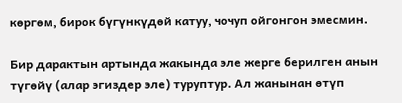көргөм, бирок бүгүнкүдөй катуу, чочуп ойгонгон эмесмин.

Бир дарактын артында жакында эле жерге берилген анын түгөйү (алар эгиздер эле) туруптур. Ал жанынан өтүп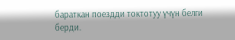бараткан поездди токтотуу үчүн белги берди.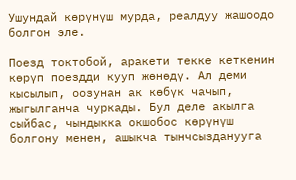Ушундай көрүнүш мурда, реалдуу жашоодо болгон эле.

Поезд токтобой, аракети текке кеткенин көрүп поездди кууп жөнөдү. Ал деми кысылып, оозунан ак көбүк чачып, жыгылганча чуркады. Бул деле акылга сыйбас, чындыкка окшобос көрүнүш болгону менен, ашыкча тынчсызданууга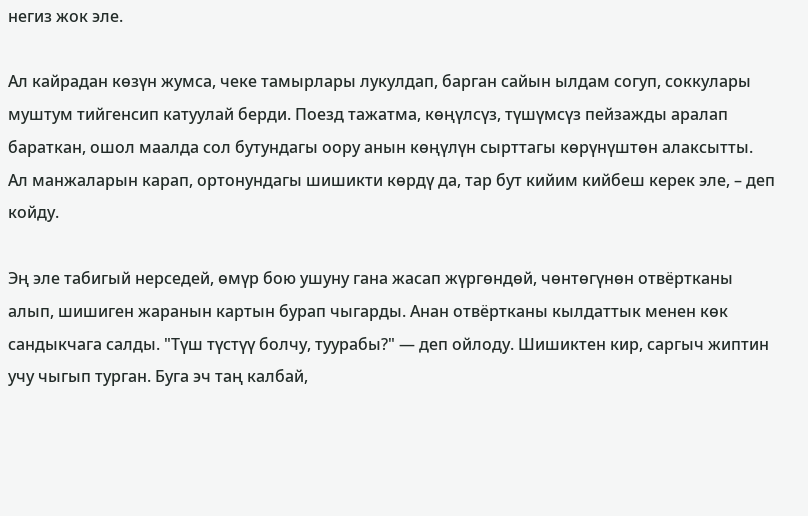негиз жок эле.

Ал кайрадан көзүн жумса, чеке тамырлары лукулдап, барган сайын ылдам согуп, соккулары муштум тийгенсип катуулай берди. Поезд тажатма, көңүлсүз, түшүмсүз пейзажды аралап бараткан, ошол маалда сол бутундагы оору анын көңүлүн сырттагы көрүнүштөн алаксытты. Ал манжаларын карап, ортонундагы шишикти көрдү да, тар бут кийим кийбеш керек эле, – деп койду.

Эң эле табигый нерседей, өмүр бою ушуну гана жасап жүргөндөй, чөнтөгүнөн отвёртканы алып, шишиген жаранын картын бурап чыгарды. Анан отвёртканы кылдаттык менен көк сандыкчага салды. "Түш түстүү болчу, туурабы?" — деп ойлоду. Шишиктен кир, саргыч жиптин учу чыгып турган. Буга эч таң калбай,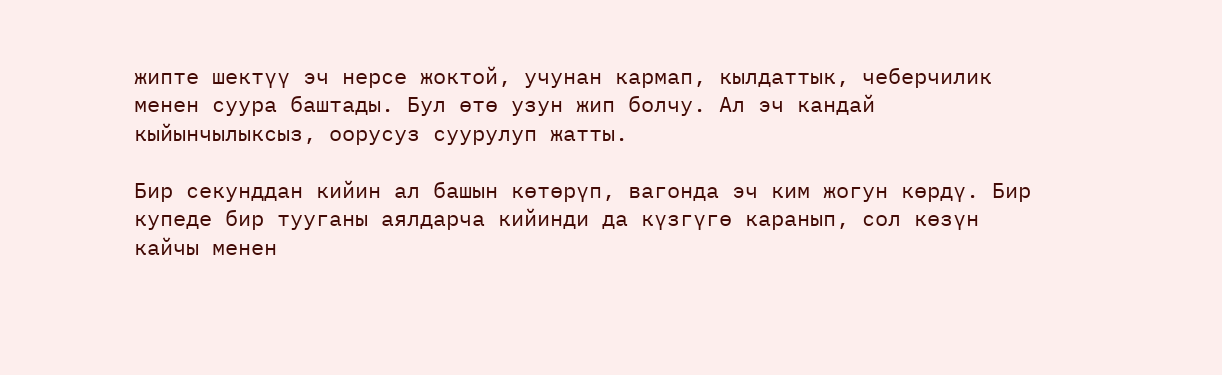жипте шектүү эч нерсе жоктой, учунан кармап, кылдаттык, чеберчилик менен суура баштады. Бул өтө узун жип болчу. Ал эч кандай кыйынчылыксыз, оорусуз суурулуп жатты.

Бир секунддан кийин ал башын көтөрүп, вагонда эч ким жогун көрдү. Бир купеде бир тууганы аялдарча кийинди да күзгүгө каранып, сол көзүн кайчы менен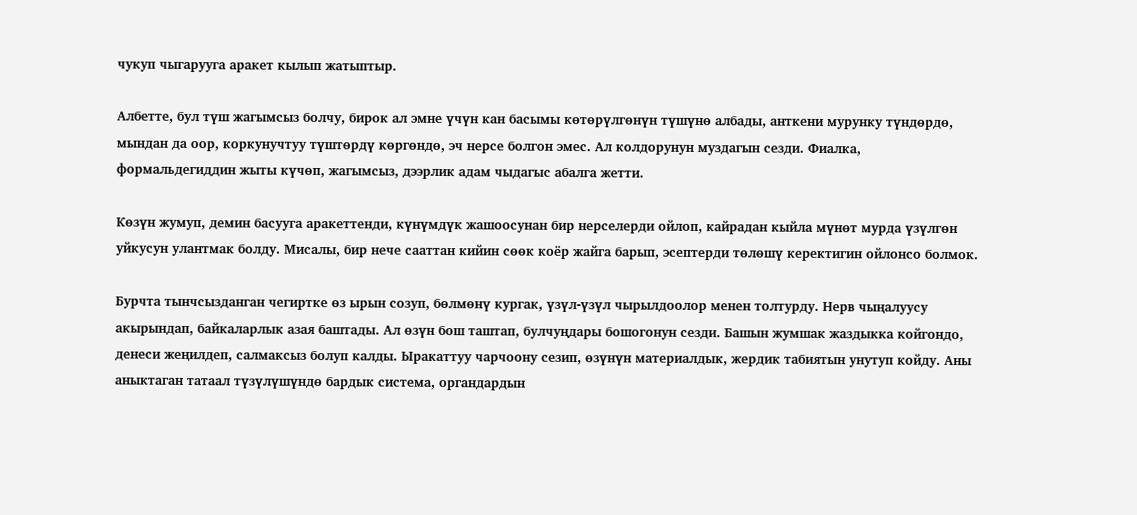чукуп чыгарууга аракет кылып жатыптыр.

Албетте, бул түш жагымсыз болчу, бирок ал эмне үчүн кан басымы көтөрүлгөнүн түшүнө албады, анткени мурунку түндөрдө, мындан да оор, коркунучтуу түштөрдү көргөндө, эч нерсе болгон эмес. Ал колдорунун муздагын сезди. Фиалка, формальдегиддин жыты күчөп, жагымсыз, дээрлик адам чыдагыс абалга жетти.

Көзүн жумуп, демин басууга аракеттенди, күнүмдүк жашоосунан бир нерселерди ойлоп, кайрадан кыйла мүнөт мурда үзүлгөн уйкусун улантмак болду. Мисалы, бир нече сааттан кийин сөөк коёр жайга барып, эсептерди төлөшү керектигин ойлонсо болмок.

Бурчта тынчсызданган чегиртке өз ырын созуп, бөлмөнү кургак, үзүл-үзүл чырылдоолор менен толтурду. Нерв чыңалуусу акырындап, байкаларлык азая баштады. Ал өзүн бош таштап, булчуңдары бошогонун сезди. Башын жумшак жаздыкка койгондо, денеси жеңилдеп, салмаксыз болуп калды. Ыракаттуу чарчоону сезип, өзүнүн материалдык, жердик табиятын унутуп койду. Аны аныктаган татаал түзүлүшүндө бардык система, органдардын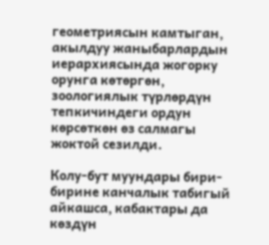геометриясын камтыган, акылдуу жаныбарлардын иерархиясында жогорку орунга көтөргөн, зоологиялык түрлөрдүн тепкичиндеги ордун көрсөткөн өз салмагы жоктой сезилди.

Колу-бут муундары бири-бирине канчалык табигый айкашса, кабактары да көздүн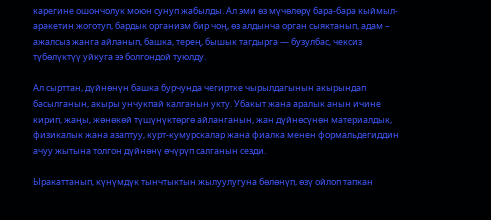карегине ошончолук моюн сунуп жабылды. Ал эми өз мүчөлөрү бара-бара кыймыл-аракетин жоготуп, бардык организм бир чоң, өз алдынча орган сыяктанып, адам – ажалсыз жанга айланып, башка, терең, бышык тагдырга — бузулбас, чексиз түбөлүктүү уйкуга ээ болгондой туюлду.

Ал сырттан, дүйнөнүн башка бурчунда чегиртке чырылдагынын акырындап басылганын, акыры унчукпай калганын укту. Убакыт жана аралык анын ичине кирип, жаңы, жөнөкөй түшүнүктөргө айланганын, жан дүйнөсүнөн материалдык, физикалык жана азаптуу, курт-кумурскалар жана фиалка менен формальдегиддин ачуу жытына толгон дүйнөнү өчүрүп салганын сезди.

Ыракаттанып, күнүмдүк тынчтыктын жылуулугуна бөлөнүп, өзү ойлоп тапкан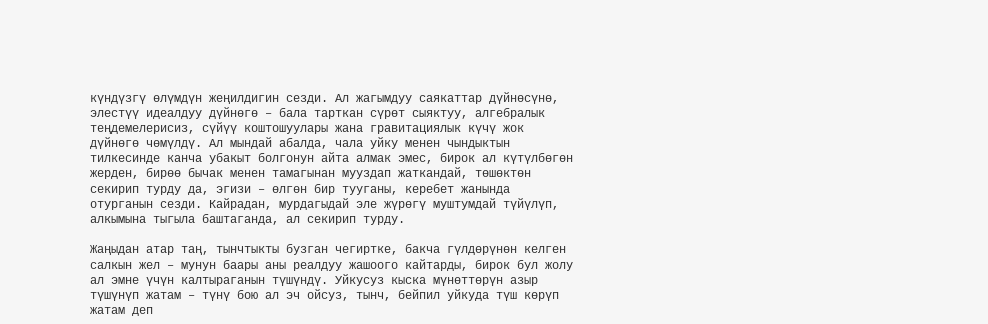күндүзгү өлүмдүн жеңилдигин сезди. Ал жагымдуу саякаттар дүйнөсүнө, элестүү идеалдуу дүйнөгө – бала тарткан сүрөт сыяктуу, алгебралык теңдемелерисиз, сүйүү коштошуулары жана гравитациялык күчү жок дүйнөгө чөмүлдү. Ал мындай абалда, чала уйку менен чындыктын тилкесинде канча убакыт болгонун айта алмак эмес, бирок ал күтүлбөгөн жерден, бирөө бычак менен тамагынан мууздап жаткандай, төшөктөн секирип турду да, эгизи – өлгөн бир тууганы, керебет жанында отурганын сезди. Кайрадан, мурдагыдай эле жүрөгү муштумдай түйүлүп, алкымына тыгыла баштаганда, ал секирип турду.

Жаңыдан атар таң, тынчтыкты бузган чегиртке, бакча гүлдөрүнөн келген салкын жел – мунун баары аны реалдуу жашоого кайтарды, бирок бул жолу ал эмне үчүн калтыраганын түшүндү. Уйкусуз кыска мүнөттөрүн азыр түшүнүп жатам – түнү бою ал эч ойсуз, тынч, бейпил уйкуда түш көрүп жатам деп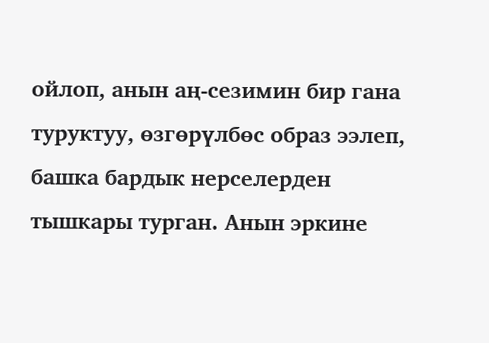ойлоп, анын аң-сезимин бир гана туруктуу, өзгөрүлбөс образ ээлеп, башка бардык нерселерден тышкары турган. Анын эркине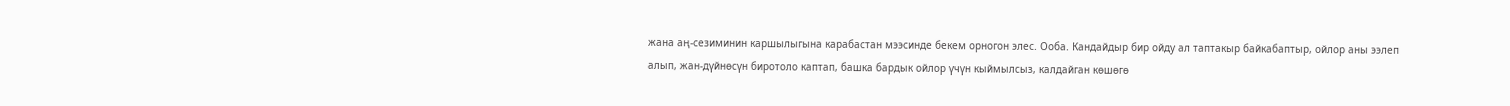жана аң-сезиминин каршылыгына карабастан мээсинде бекем орногон элес. Ооба. Кандайдыр бир ойду ал таптакыр байкабаптыр, ойлор аны ээлеп алып, жан-дүйнөсүн биротоло каптап, башка бардык ойлор үчүн кыймылсыз, калдайган көшөгө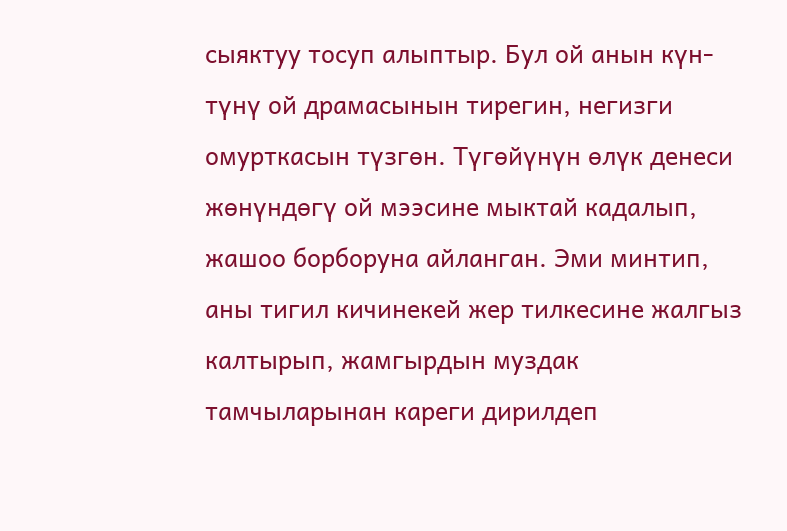сыяктуу тосуп алыптыр. Бул ой анын күн-түнү ой драмасынын тирегин, негизги омурткасын түзгөн. Түгөйүнүн өлүк денеси жөнүндөгү ой мээсине мыктай кадалып, жашоо борборуна айланган. Эми минтип, аны тигил кичинекей жер тилкесине жалгыз калтырып, жамгырдын муздак тамчыларынан кареги дирилдеп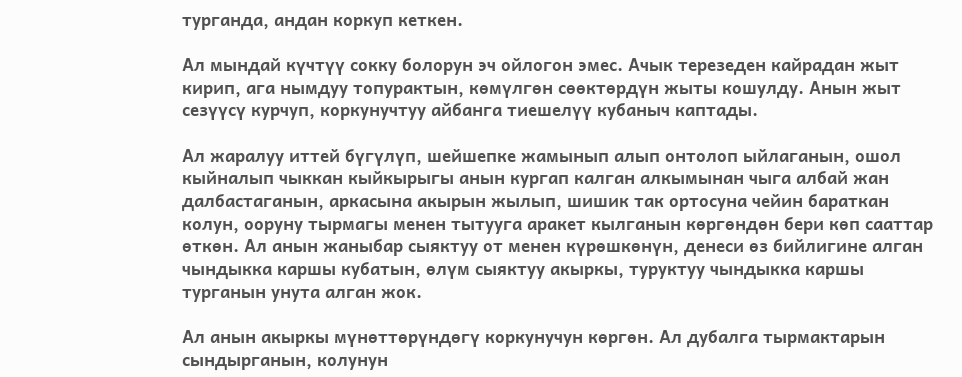турганда, андан коркуп кеткен.

Ал мындай күчтүү сокку болорун эч ойлогон эмес. Ачык терезеден кайрадан жыт кирип, ага нымдуу топурактын, көмүлгөн сөөктөрдүн жыты кошулду. Анын жыт сезүүсү курчуп, коркунучтуу айбанга тиешелүү кубаныч каптады.

Ал жаралуу иттей бүгүлүп, шейшепке жамынып алып онтолоп ыйлаганын, ошол кыйналып чыккан кыйкырыгы анын кургап калган алкымынан чыга албай жан далбастаганын, аркасына акырын жылып, шишик так ортосуна чейин бараткан колун, ооруну тырмагы менен тытууга аракет кылганын көргөндөн бери көп сааттар өткөн. Ал анын жаныбар сыяктуу от менен күрөшкөнүн, денеси өз бийлигине алган чындыкка каршы кубатын, өлүм сыяктуу акыркы, туруктуу чындыкка каршы турганын унута алган жок.

Ал анын акыркы мүнөттөрүндөгү коркунучун көргөн. Ал дубалга тырмактарын сындырганын, колунун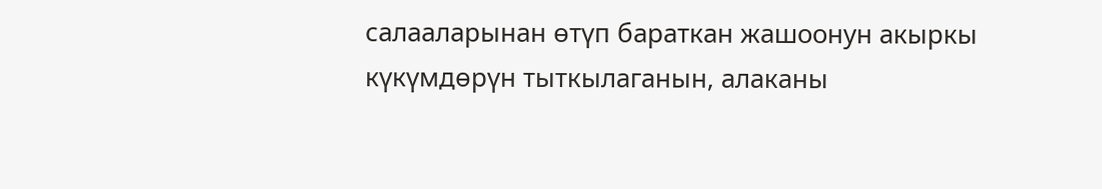салааларынан өтүп бараткан жашоонун акыркы күкүмдөрүн тыткылаганын, алаканы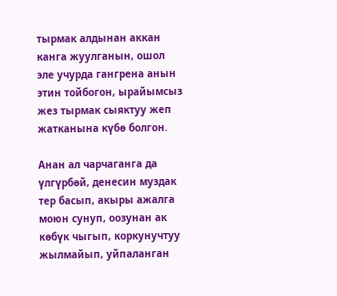тырмак алдынан аккан канга жуулганын, ошол эле учурда гангрена анын этин тойбогон, ырайымсыз жез тырмак сыяктуу жеп жатканына күбө болгон.

Анан ал чарчаганга да үлгүрбөй, денесин муздак тер басып, акыры ажалга моюн сунуп, оозунан ак көбүк чыгып, коркунучтуу жылмайып, уйпаланган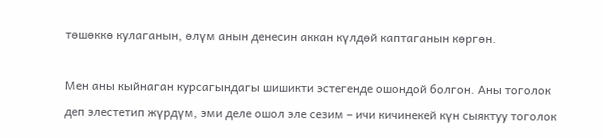төшөккө кулаганын, өлүм анын денесин аккан күлдөй каптаганын көргөн.

Мен аны кыйнаган курсагындагы шишикти эстегенде ошондой болгон. Аны тоголок деп элестетип жүрдүм, эми деле ошол эле сезим – ичи кичинекей күн сыяктуу тоголок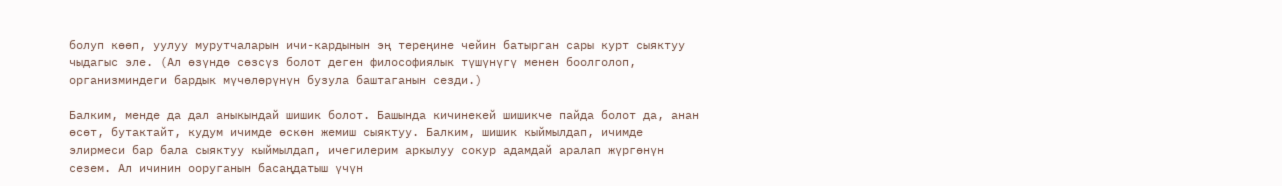болуп көөп, уулуу мурутчаларын ичи-кардынын эң тереңине чейин батырган сары курт сыяктуу чыдагыс эле. (Ал өзүндө сөзсүз болот деген философиялык түшүнүгү менен боолголоп, организминдеги бардык мүчөлөрүнүн бузула баштаганын сезди.)

Балким, менде да дал аныкындай шишик болот. Башында кичинекей шишикче пайда болот да, анан өсөт, бутактайт, кудум ичимде өскөн жемиш сыяктуу. Балким, шишик кыймылдап, ичимде элирмеси бар бала сыяктуу кыймылдап, ичегилерим аркылуу сокур адамдай аралап жүргөнүн сезем. Ал ичинин ооруганын басаңдатыш үчүн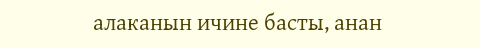алаканын ичине басты, анан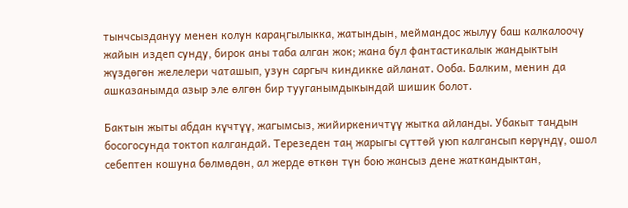тынчсыздануу менен колун караңгылыкка, жатындын, меймандос жылуу баш калкалоочу жайын издеп сунду, бирок аны таба алган жок; жана бул фантастикалык жандыктын жүздөгөн желелери чаташып, узун саргыч киндикке айланат. Ооба. Балким, менин да ашказанымда азыр эле өлгөн бир тууганымдыкындай шишик болот.

Бактын жыты абдан күчтүү, жагымсыз, жийиркеничтүү жытка айланды. Убакыт таңдын босогосунда токтоп калгандай. Терезеден таң жарыгы сүттөй уюп калгансып көрүндү, ошол себептен кошуна бөлмөдөн, ал жерде өткөн түн бою жансыз дене жаткандыктан,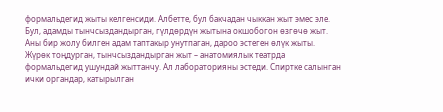формальдегид жыты келгенсиди. Албетте, бул бакчадан чыккан жыт эмес эле. Бул, адамды тынчсыздандырган, гүлдөрдүн жытына окшобогон өзгөчө жыт. Аны бир жолу билген адам таптакыр унутпаган, дароо эстеген өлүк жыты. Жүрөк тоңдурган, тынчсыздандырган жыт – анатомиялык театрда формальдегид ушундай жыттанчу. Ал лабораторияны эстеди. Спиртке салынган ички органдар, катырылган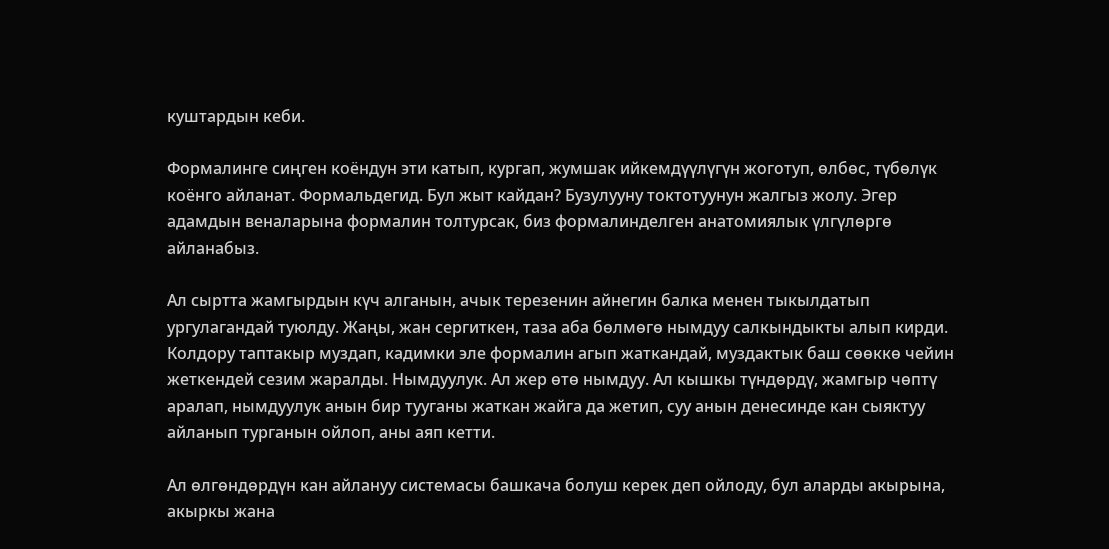куштардын кеби.

Формалинге сиңген коёндун эти катып, кургап, жумшак ийкемдүүлүгүн жоготуп, өлбөс, түбөлүк коёнго айланат. Формальдегид. Бул жыт кайдан? Бузулууну токтотуунун жалгыз жолу. Эгер адамдын веналарына формалин толтурсак, биз формалинделген анатомиялык үлгүлөргө айланабыз.

Ал сыртта жамгырдын күч алганын, ачык терезенин айнегин балка менен тыкылдатып ургулагандай туюлду. Жаңы, жан сергиткен, таза аба бөлмөгө нымдуу салкындыкты алып кирди. Колдору таптакыр муздап, кадимки эле формалин агып жаткандай, муздактык баш сөөккө чейин жеткендей сезим жаралды. Нымдуулук. Ал жер өтө нымдуу. Ал кышкы түндөрдү, жамгыр чөптү аралап, нымдуулук анын бир тууганы жаткан жайга да жетип, суу анын денесинде кан сыяктуу айланып турганын ойлоп, аны аяп кетти.

Ал өлгөндөрдүн кан айлануу системасы башкача болуш керек деп ойлоду, бул аларды акырына, акыркы жана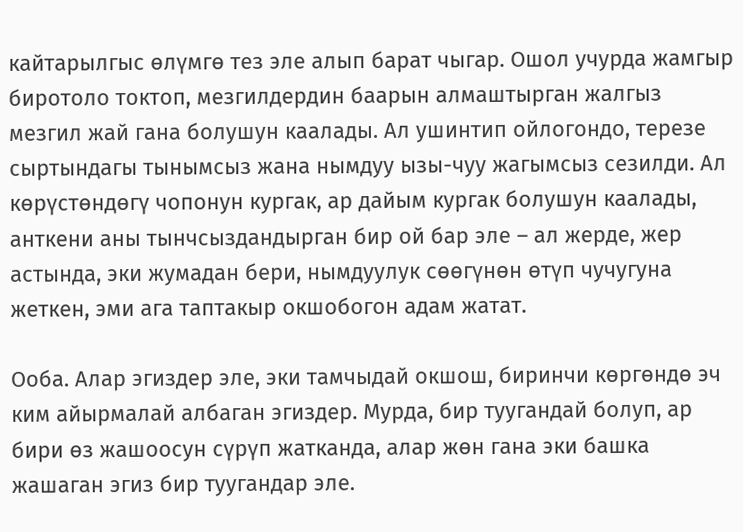кайтарылгыс өлүмгө тез эле алып барат чыгар. Ошол учурда жамгыр биротоло токтоп, мезгилдердин баарын алмаштырган жалгыз мезгил жай гана болушун каалады. Ал ушинтип ойлогондо, терезе сыртындагы тынымсыз жана нымдуу ызы-чуу жагымсыз сезилди. Ал көрүстөндөгү чопонун кургак, ар дайым кургак болушун каалады, анткени аны тынчсыздандырган бир ой бар эле – ал жерде, жер астында, эки жумадан бери, нымдуулук сөөгүнөн өтүп чучугуна жеткен, эми ага таптакыр окшобогон адам жатат.

Ооба. Алар эгиздер эле, эки тамчыдай окшош, биринчи көргөндө эч ким айырмалай албаган эгиздер. Мурда, бир туугандай болуп, ар бири өз жашоосун сүрүп жатканда, алар жөн гана эки башка жашаган эгиз бир туугандар эле.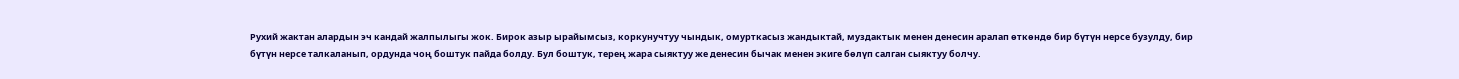Рухий жактан алардын эч кандай жалпылыгы жок. Бирок азыр ырайымсыз, коркунучтуу чындык, омурткасыз жандыктай, муздактык менен денесин аралап өткөндө бир бүтүн нерсе бузулду, бир бүтүн нерсе талкаланып, ордунда чоң боштук пайда болду. Бул боштук, терең жара сыяктуу же денесин бычак менен экиге бөлүп салган сыяктуу болчу.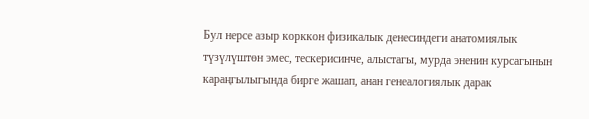Бул нерсе азыр корккон физикалык денесиндеги анатомиялык түзүлүштөн эмес, тескерисинче, алыстагы, мурда эненин курсагынын караңгылыгында бирге жашап, анан генеалогиялык дарак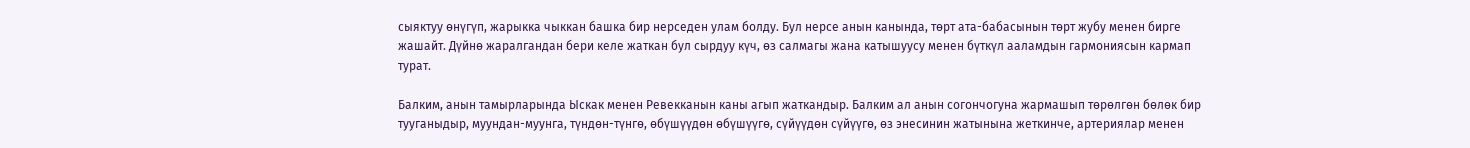сыяктуу өнүгүп, жарыкка чыккан башка бир нерседен улам болду. Бул нерсе анын канында, төрт ата-бабасынын төрт жубу менен бирге жашайт. Дүйнө жаралгандан бери келе жаткан бул сырдуу күч, өз салмагы жана катышуусу менен бүткүл ааламдын гармониясын кармап турат.

Балким, анын тамырларында Ыскак менен Ревекканын каны агып жаткандыр. Балким ал анын согончогуна жармашып төрөлгөн бөлөк бир тууганыдыр, муундан-муунга, түндөн-түнгө, өбүшүүдөн өбүшүүгө, сүйүүдөн сүйүүгө, өз энесинин жатынына жеткинче, артериялар менен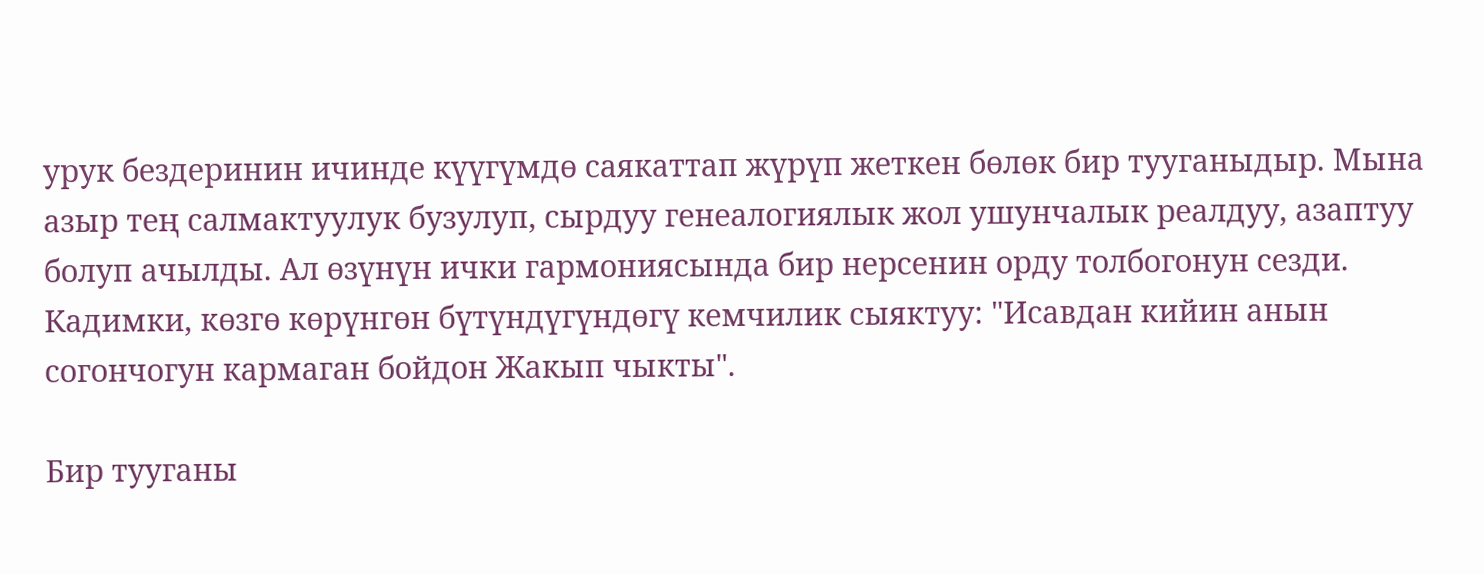урук бездеринин ичинде күүгүмдө саякаттап жүрүп жеткен бөлөк бир тууганыдыр. Мына азыр тең салмактуулук бузулуп, сырдуу генеалогиялык жол ушунчалык реалдуу, азаптуу болуп ачылды. Ал өзүнүн ички гармониясында бир нерсенин орду толбогонун сезди. Кадимки, көзгө көрүнгөн бүтүндүгүндөгү кемчилик сыяктуу: "Исавдан кийин анын согончогун кармаган бойдон Жакып чыкты".

Бир тууганы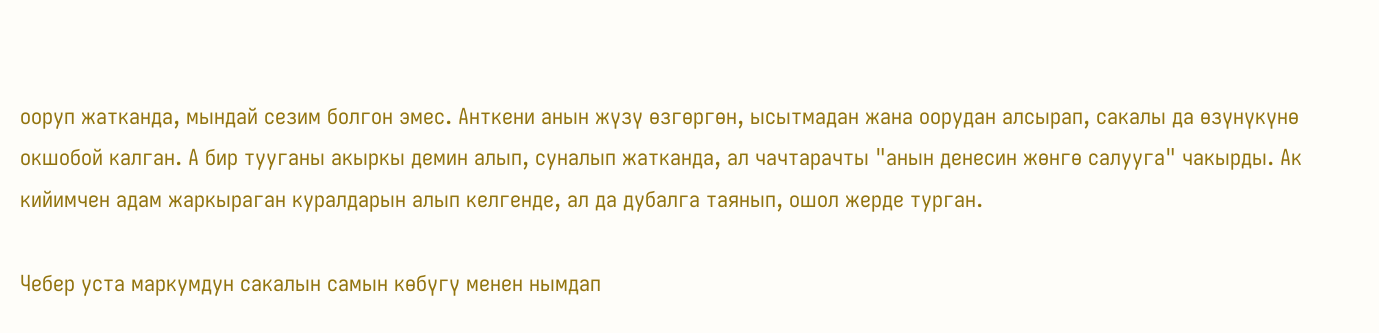ооруп жатканда, мындай сезим болгон эмес. Анткени анын жүзү өзгөргөн, ысытмадан жана оорудан алсырап, сакалы да өзүнүкүнө окшобой калган. А бир тууганы акыркы демин алып, суналып жатканда, ал чачтарачты "анын денесин жөнгө салууга" чакырды. Ак кийимчен адам жаркыраган куралдарын алып келгенде, ал да дубалга таянып, ошол жерде турган.

Чебер уста маркумдун сакалын самын көбүгү менен нымдап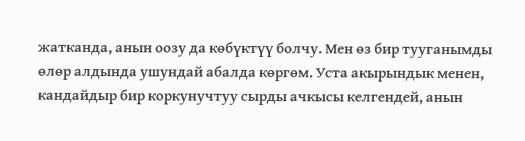жатканда, анын оозу да көбүктүү болчу. Мен өз бир тууганымды өлөр алдында ушундай абалда көргөм. Уста акырындык менен, кандайдыр бир коркунучтуу сырды ачкысы келгендей, анын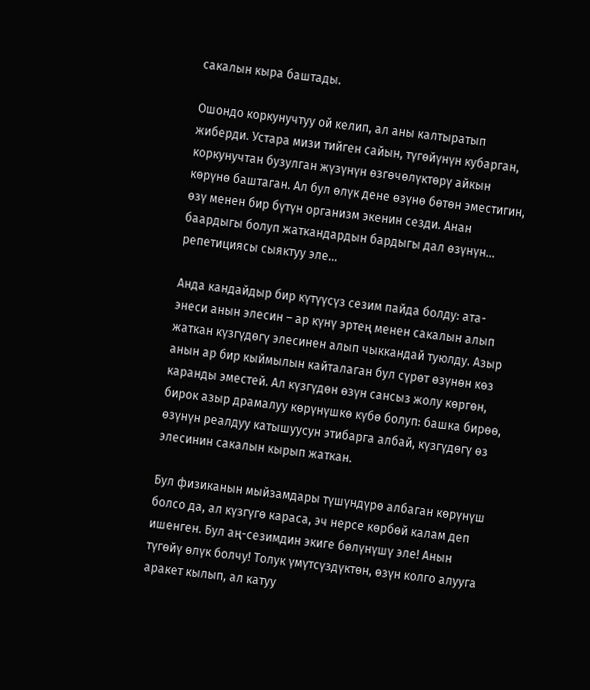сакалын кыра баштады.

Ошондо коркунучтуу ой келип, ал аны калтыратып жиберди. Устара мизи тийген сайын, түгөйүнүн кубарган, коркунучтан бузулган жүзүнүн өзгөчөлүктөрү айкын көрүнө баштаган. Ал бул өлүк дене өзүнө бөтөн эместигин, өзү менен бир бүтүн организм экенин сезди. Анан баардыгы болуп жаткандардын бардыгы дал өзүнүн… репетициясы сыяктуу эле...

Анда кандайдыр бир күтүүсүз сезим пайда болду: ата-энеси анын элесин – ар күнү эртең менен сакалын алып жаткан күзгүдөгү элесинен алып чыккандай туюлду. Азыр анын ар бир кыймылын кайталаган бул сүрөт өзүнөн көз каранды эместей. Ал күзгүдөн өзүн сансыз жолу көргөн, бирок азыр драмалуу көрүнүшкө күбө болуп: башка бирөө, өзүнүн реалдуу катышуусун этибарга албай, күзгүдөгү өз элесинин сакалын кырып жаткан.

Бул физиканын мыйзамдары түшүндүрө албаган көрүнүш болсо да, ал күзгүгө караса, эч нерсе көрбөй калам деп ишенген. Бул аң-сезимдин экиге бөлүнүшү эле! Анын түгөйү өлүк болчу! Толук үмүтсүздүктөн, өзүн колго алууга аракет кылып, ал катуу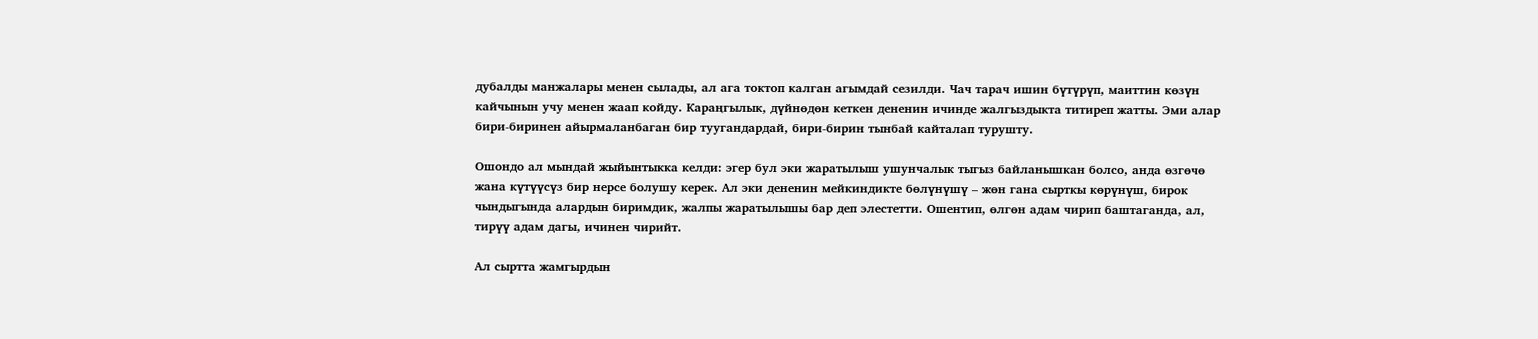дубалды манжалары менен сылады, ал ага токтоп калган агымдай сезилди. Чач тарач ишин бүтүрүп, маиттин көзүн кайчынын учу менен жаап койду. Караңгылык, дүйнөдөн кеткен дененин ичинде жалгыздыкта титиреп жатты. Эми алар бири-биринен айырмаланбаган бир туугандардай, бири-бирин тынбай кайталап турушту.

Ошондо ал мындай жыйынтыкка келди: эгер бул эки жаратылыш ушунчалык тыгыз байланышкан болсо, анда өзгөчө жана күтүүсүз бир нерсе болушу керек. Ал эки дененин мейкиндикте бөлүнүшү – жөн гана сырткы көрүнүш, бирок чындыгында алардын биримдик, жалпы жаратылышы бар деп элестетти. Ошентип, өлгөн адам чирип баштаганда, ал, тирүү адам дагы, ичинен чирийт.

Ал сыртта жамгырдын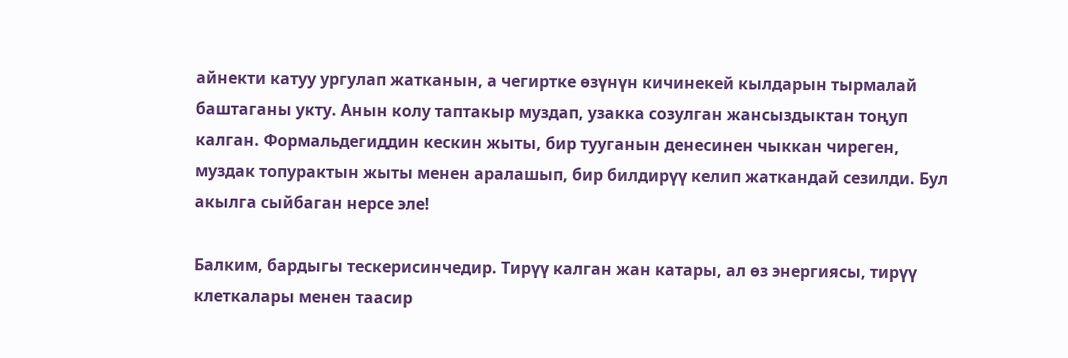айнекти катуу ургулап жатканын, а чегиртке өзүнүн кичинекей кылдарын тырмалай баштаганы укту. Анын колу таптакыр муздап, узакка созулган жансыздыктан тоңуп калган. Формальдегиддин кескин жыты, бир тууганын денесинен чыккан чиреген, муздак топурактын жыты менен аралашып, бир билдирүү келип жаткандай сезилди. Бул акылга сыйбаган нерсе эле!

Балким, бардыгы тескерисинчедир. Тирүү калган жан катары, ал өз энергиясы, тирүү клеткалары менен таасир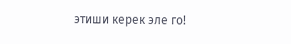этиши керек эле го!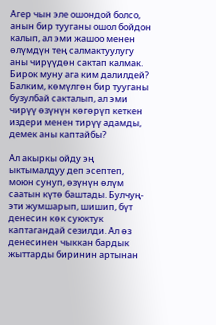Агер чын эле ошондой болсо, анын бир тууганы ошол бойдон калып, ал эми жашоо менен өлүмдүн тең салмактуулугу аны чирүүдөн сактап калмак. Бирок муну ага ким далилдей? Балким, көмүлгөн бир тууганы бузулбай сакталып, ал эми чирүү өзүнүн көгөрүп кеткен издери менен тирүү адамды, демек аны каптайбы?

Ал акыркы ойду эң ыктымалдуу деп эсептеп, моюн сунуп, өзүнүн өлүм саатын күтө баштады. Булчуң-эти жумшарып, шишип, бүт денесин көк суюктук каптагандай сезилди. Ал өз денесинен чыккан бардык жыттарды биринин артынан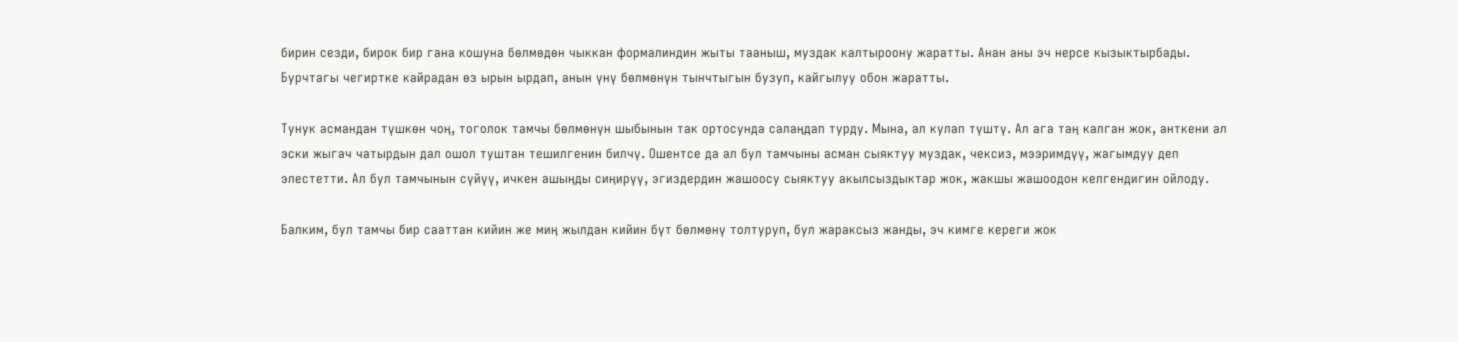бирин сезди, бирок бир гана кошуна бөлмөдөн чыккан формалиндин жыты тааныш, муздак калтыроону жаратты. Анан аны эч нерсе кызыктырбады. Бурчтагы чегиртке кайрадан өз ырын ырдап, анын үнү бөлмөнүн тынчтыгын бузуп, кайгылуу обон жаратты.

Тунук асмандан түшкөн чоң, тоголок тамчы бөлмөнүн шыбынын так ортосунда салаңдап турду. Мына, ал кулап түштү. Ал ага таң калган жок, анткени ал эски жыгач чатырдын дал ошол туштан тешилгенин билчү. Ошентсе да ал бул тамчыны асман сыяктуу муздак, чексиз, мээримдүү, жагымдуу деп элестетти. Ал бул тамчынын сүйүү, ичкен ашыңды сиңирүү, эгиздердин жашоосу сыяктуу акылсыздыктар жок, жакшы жашоодон келгендигин ойлоду.

Балким, бул тамчы бир сааттан кийин же миң жылдан кийин бүт бөлмөнү толтуруп, бул жараксыз жанды, эч кимге кереги жок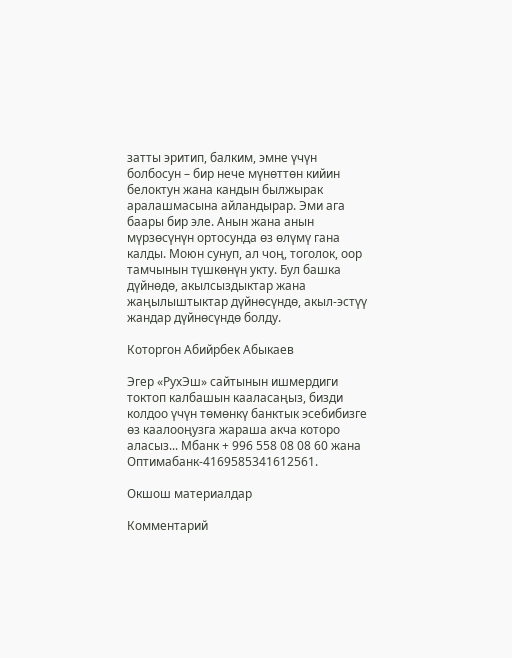затты эритип, балким, эмне үчүн болбосун – бир нече мүнөттөн кийин белоктун жана кандын былжырак аралашмасына айландырар. Эми ага баары бир эле. Анын жана анын мүрзөсүнүн ортосунда өз өлүмү гана калды. Моюн сунуп, ал чоң, тоголок, оор тамчынын түшкөнүн укту. Бул башка дүйнөдө, акылсыздыктар жана жаңылыштыктар дүйнөсүндө, акыл-эстүү жандар дүйнөсүндө болду.

Которгон Абийрбек Абыкаев

Эгер «РухЭш» сайтынын ишмердиги токтоп калбашын кааласаңыз, бизди колдоо үчүн төмөнкү банктык эсебибизге өз каалооңузга жараша акча которо аласыз... Мбанк + 996 558 08 08 60 жана Оптимабанк-4169585341612561.

Окшош материалдар

Комментарий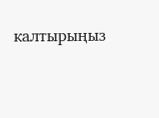калтырыңыз